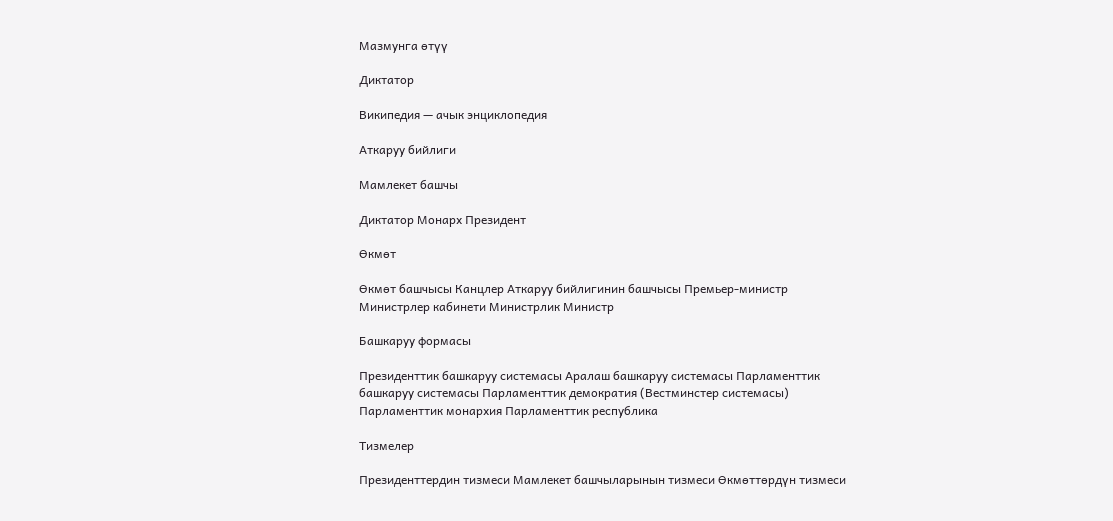Мазмунга өтүү

Диктатор

Википедия — ачык энциклопедия

Аткаруу бийлиги

Мамлекет башчы

Диктатор Монарх Президент

Өкмөт

Өкмөт башчысы Канцлер Аткаруу бийлигинин башчысы Премьер-министр Министрлер кабинети Министрлик Министр

Башкаруу формасы

Президенттик башкаруу системасы Аралаш башкаруу системасы Парламенттик башкаруу системасы Парламенттик демократия (Вестминстер системасы) Парламенттик монархия Парламенттик республика

Тизмелер

Президенттердин тизмеси Мамлекет башчыларынын тизмеси Өкмөттөрдүн тизмеси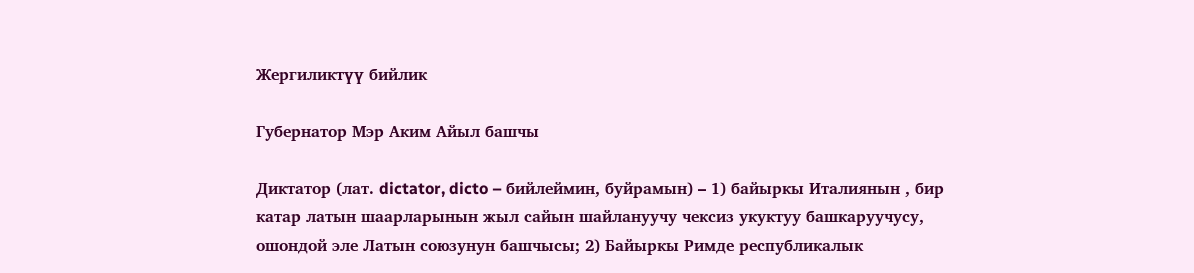Жергиликтүү бийлик

Губернатор Мэр Аким Айыл башчы

Диктатор (лат. dictator, dicto – бийлеймин, буйрамын) – 1) байыркы Италиянын , бир катар латын шаарларынын жыл сайын шайлануучу чексиз укуктуу башкаруучусу, ошондой эле Латын союзунун башчысы; 2) Байыркы Римде республикалык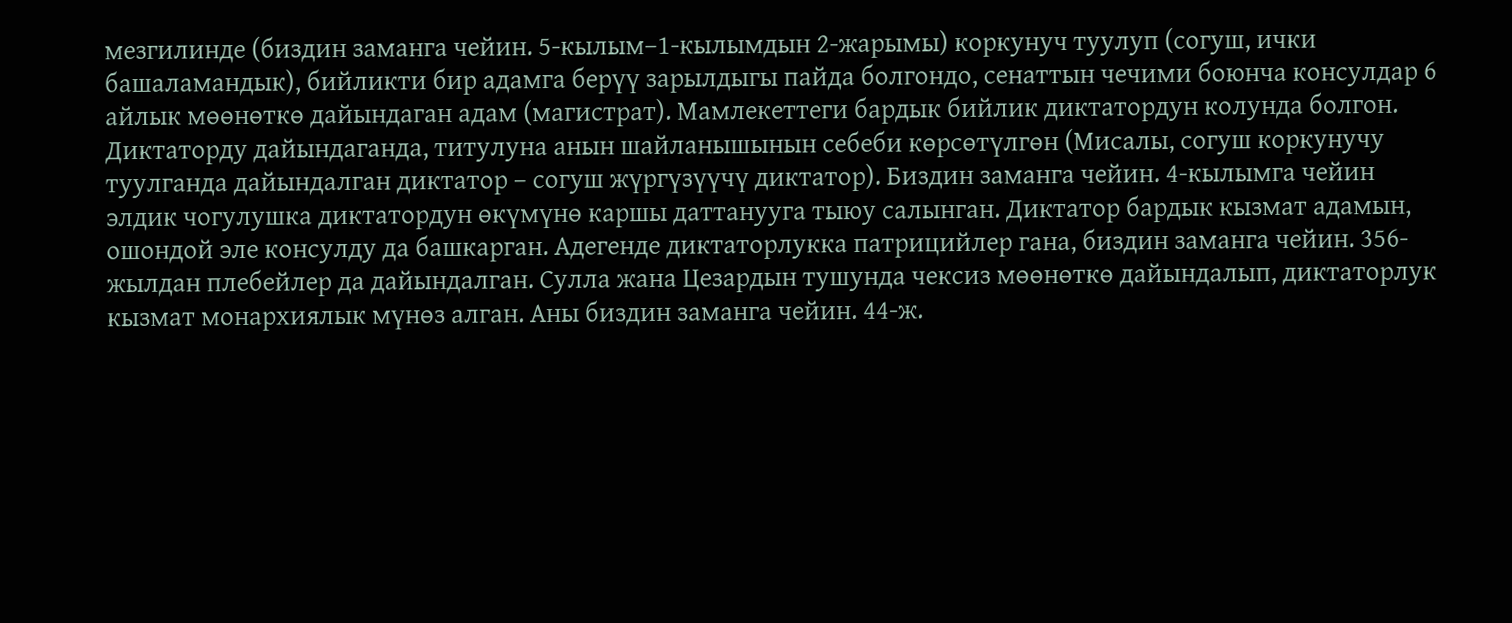мезгилинде (биздин заманга чейин. 5-кылым–1-кылымдын 2-жарымы) коркунуч туулуп (согуш, ички башаламандык), бийликти бир адамга берүү зарылдыгы пайда болгондо, сенаттын чечими боюнча консулдар 6 айлык мөөнөткө дайындаган адам (магистрат). Мамлекеттеги бардык бийлик диктатордун колунда болгон. Диктаторду дайындаганда, титулуна анын шайланышынын себеби көрсөтүлгөн (Мисалы, согуш коркунучу туулганда дайындалган диктатор – согуш жүргүзүүчү диктатор). Биздин заманга чейин. 4-кылымга чейин элдик чогулушка диктатордун өкүмүнө каршы даттанууга тыюу салынган. Диктатор бардык кызмат адамын, ошондой эле консулду да башкарган. Адегенде диктаторлукка патрицийлер гана, биздин заманга чейин. 356-жылдан плебейлер да дайындалган. Сулла жана Цезардын тушунда чексиз мөөнөткө дайындалып, диктаторлук кызмат монархиялык мүнөз алган. Аны биздин заманга чейин. 44-ж.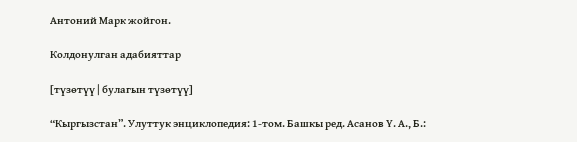Антоний Марк жойгон.

Колдонулган адабияттар

[түзөтүү | булагын түзөтүү]

“Кыргызстан”. Улуттук энциклопедия: 1-том. Башкы ред. Асанов Ү. А., Б.: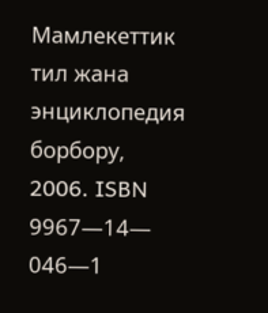Мамлекеттик тил жана энциклопедия борбору, 2006. ISBN 9967—14— 046—1